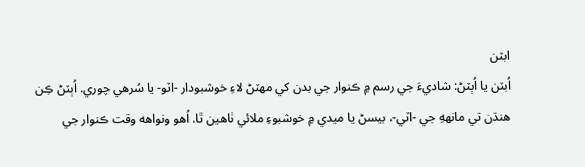ابٽن
اُبٽن يا اُٻٽڻ: شاديءَ جي رسم ۾ ڪنوار جي بدن کي مهٽڻ لاءِ خوشبودار -اٽو- يا سُرهي چوري. اُٻٽڻ ڪِن هنڌن تي مانههِ جي -اٽي-، بيسڻ يا ميدي ۾ خوشبوءِ ملائي ٺاهين ٿا. اُهو ونواهه وقت ڪنوار جي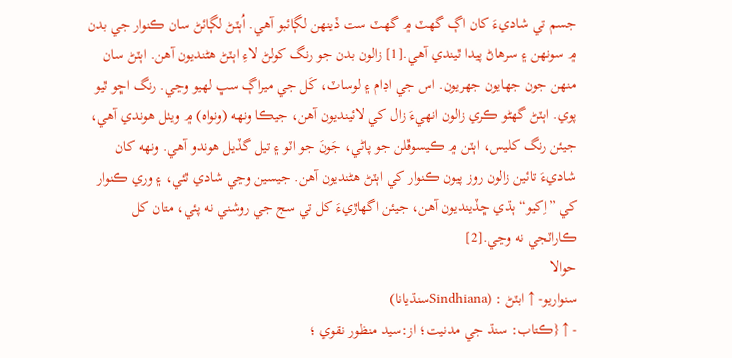جسم تي شاديءَ کان اڳ گهٽ ۾ گهٽ ست ڏينهن لڳائبو آهي. اُٻٽڻ لڳائڻ سان ڪنوار جي بدن ۾ سونهن ۽ سرهاڻ پيدا ٿيندي آهي.[1] زالون بدن جو رنگ کولڻ لاءِ اٻٽڻ هڻنديون آهن. اٻٽڻ سان منهن جون جهايون جهريون. اس جي اڊام ۽ لوساٽ، کَل جي ميراڳ سڀ لهيو وڃي. رنگ اڇو ٿيو پوي. اٻٽڻ گهڻو ڪري زالون انهيءَ زال کي لائينديون آهن، جيڪا ونهه (ونواه) ۾ ويٺل هوندي آهي، جيئن رنگ کليس، اٻٽن ۾ ڪيسوڦلن جو پاڻي، جَونَ جو اٽو ۽ تيل گڏيل هوندو آهي. ونهه کان شاديءَ تائين زالون روز پيون ڪنوار کي اٻٽڻ هڻنديون آهن. جيسين وڃي شادي ٿئي، ۽ وري ڪنوار کي ”اِکيو“ ٻڌي ڇڏينديون آهن، جيئن اگهاڙيءَ کل تي سج جي روشني نه پئي، متان کل ڪاراٽجي نه وڃي.[2]
حوالا
سنواريو- ↑ ابٽڻ : (Sindhianaسنڌيانا)
- ↑ {ڪتاب: سنڌ جي مدنيت؛ از:سيد منظور نقوي ؛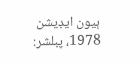ٻيون ايڊيشن 1978، پبلشر: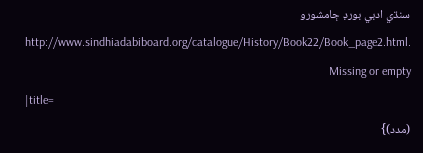سنڌي ادبي بورڊ ڄامشورو http://www.sindhiadabiboard.org/catalogue/History/Book22/Book_page2.html. Missing or empty
|title=
(مدد)}